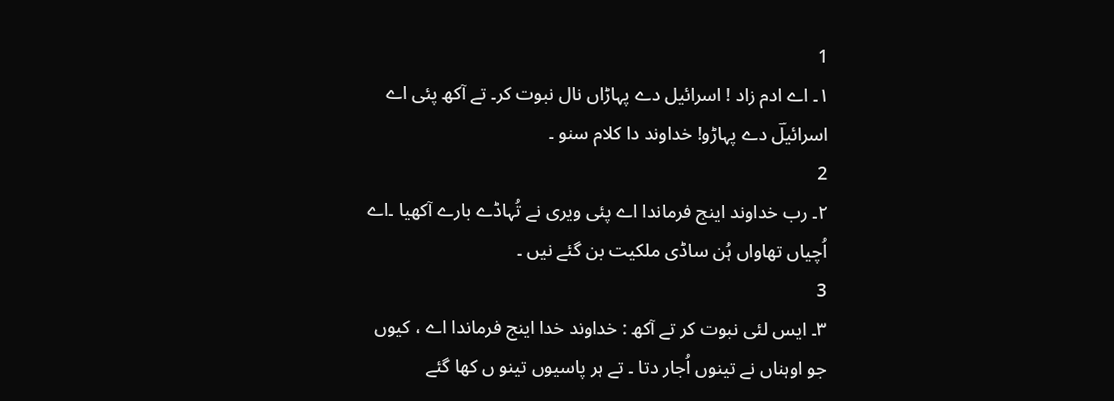1
۱۔ اے ادم زاد ! اسرائیل دے پہاڑاں نال نبوت کر۔ تے آکھ پئی اے اسرائیلؔ دے پہاڑو! خداوند دا کلام سنو ۔
2
۲۔ رب خداوند اینج فرماندا اے پئی ویری نے تُہاڈے بارے آکھیا ۔اے اُچیاں تھاواں ہُن ساڈی ملکیت بن گئے نیں ۔
3
۳۔ ایس لئی نبوت کر تے آکھ : خداوند خدا اینج فرماندا اے ، کیوں جو اوہناں نے تینوں اُجار دتا ۔ تے ہر پاسیوں تینو ں کھا گئے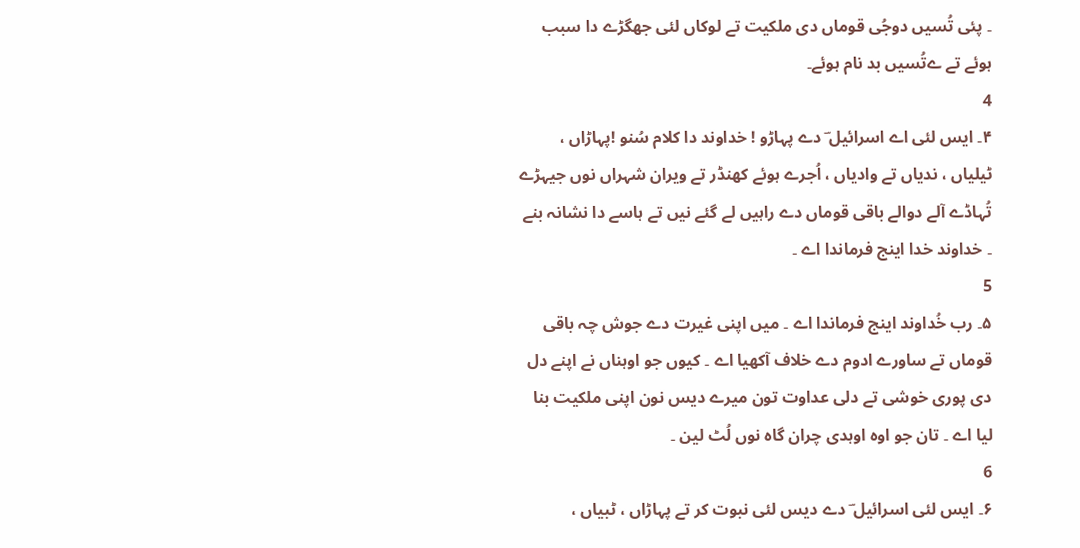۔ پئی تُسیں دوجُی قوماں دی ملکیت تے لوکاں لئی جھگڑے دا سبب ہوئے تے ےتُسیں بد نام ہوئے۔
4
۴۔ ایس لئی اے اسرائیل ؔ دے پہاڑو ! خداوند دا کلام سُنو !پہاڑاں ، ٹیلیاں ، ندیاں تے وادیاں ، اُجرے ہوئے کھنڈر تے ویران شہراں نوں جیہڑے تُہاڈے آلے دوالے باقی قوماں دے راہیں لے گئے نیں تے ہاسے دا نشانہ بنے ۔ خداوند خدا اینج فرماندا اے ۔
5
۵۔ رب خُداوند اینج فرماندا اے ۔ میں اپنی غیرت دے جوش چہ باقی قوماں تے ساورے ادوم دے خلاف آکھیا اے ۔ کیوں جو اوہناں نے اپنے دل دی پوری خوشی تے دلی عداوت تون میرے دیس نون اپنی ملکیت بنا لیا اے ۔ تان جو اوہ اوہدی چران گاہ نوں لُٹ لین ۔
6
۶۔ ایس لئی اسرائیل ؔ دے دیس لئی نبوت کر تے پہاڑاں ، ٹبیاں ،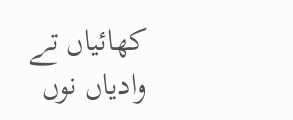کھائیاں تے وادیاں نوں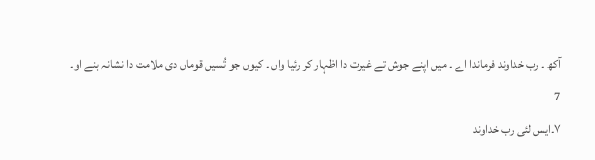آکھ ۔ رب خداوند فرماندا اے ۔ میں اپنے جوش تے غیرت دا اظہار کر رئیا واں ۔ کیوں جو تُسیں قوماں دی ملامت دا نشانہ بنے او۔
7
۷۔ایس لئی رب خداوند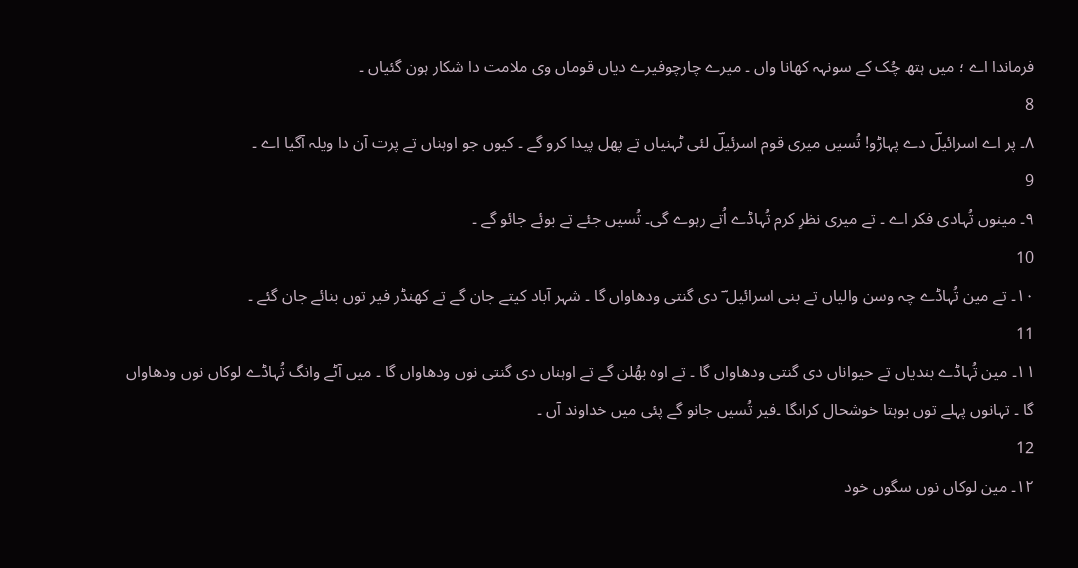فرماندا اے ؛ میں ہتھ چُک کے سونہہ کھانا واں ۔ میرے چارچوفیرے دیاں قوماں وی ملامت دا شکار ہون گئیاں ۔
8
۸۔ پر اے اسرائیلؔ دے پہاڑو! تُسیں میری قوم اسرئیلؔ لئی ٹہنیاں تے پھل پیدا کرو گے ۔ کیوں جو اوہناں تے پرت آن دا ویلہ آگیا اے ۔
9
۹۔ مینوں تُہادی فکر اے ۔ تے میری نظرِ کرم تُہاڈے اُتے رہوے گی۔ تُسیں جئے تے بوئے جائو گے ۔
10
۱۰۔ تے مین تُہاڈے چہ وسن والیاں تے بنی اسرائیل ؔ دی گنتی ودھاواں گا ۔ شہر آباد کیتے جان گے تے کھنڈر فیر توں بنائے جان گئے ۔
11
۱۱۔ مین تُہاڈے بندیاں تے حیواناں دی گنتی ودھاواں گا ۔ تے اوہ بھُلن گے تے اوہناں دی گنتی نوں ودھاواں گا ۔ میں آٹے وانگ تُہاڈے لوکاں نوں ودھاواں گا ۔ تہانوں پہلے توں بوہتا خوشحال کراںگا ۔فیر تُسیں جانو گے پئی میں خداوند آں ۔
12
۱۲۔ مین لوکاں نوں سگوں خود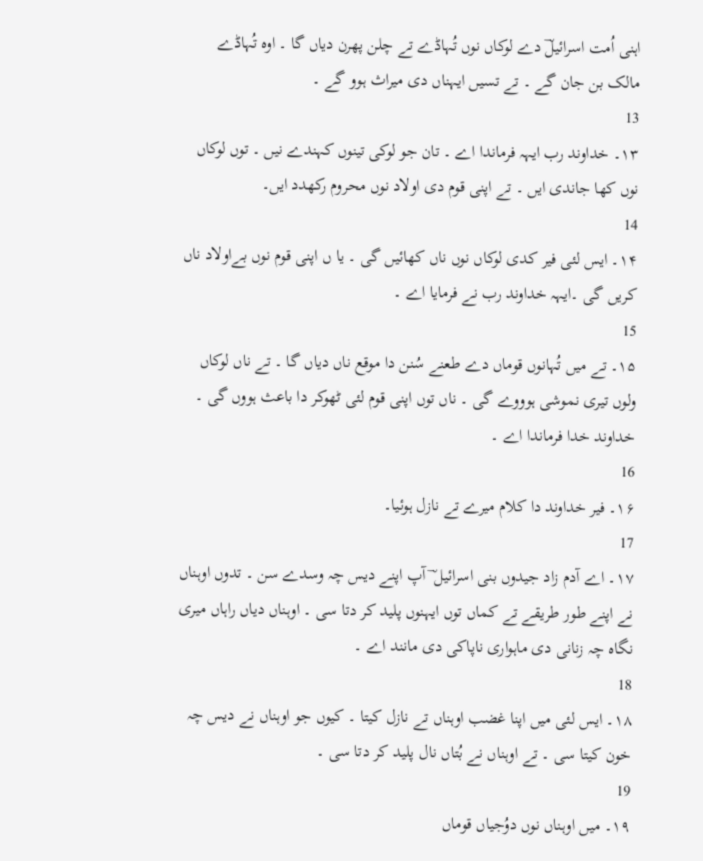اہنی اُمت اسرائیلؔ دے لوکاں نوں تُہاڈے تے چلن پھرن دیاں گا ۔ اوہ تُہاڈے مالک بن جان گے ۔ تے تسیں ایہناں دی میراث ہوو گے ۔
13
۱۳۔ خداوند رب ایہہ فرماندا اے ۔ تان جو لوکی تینوں کہندے نیں ۔ توں لوکاں نوں کھا جاندی ایں ۔ تے اپنی قوم دی اولاد نوں محروم رکھدد ایں۔
14
۱۴۔ ایس لئی فیر کدی لوکاں نوں ناں کھائیں گی ۔ یا ں اپنی قوم نوں بےاولاد ناں کریں گی ۔ایہہ خداوند رب نے فرمایا اے ۔
15
۱۵۔ تے میں تُہانوں قوماں دے طعنے سُنن دا موقع ناں دیاں گا ۔ تے ناں لوکاں ولوں تیری نموشی ہوووے گی ۔ ناں توں اپنی قوم لئی ٹھوکر دا باعث ہووں گی ۔ خداوند خدا فرماندا اے ۔
16
۱۶۔ فیر خداوند دا کلام میرے تے نازل ہوئیا۔
17
۱۷۔ اے آدم زاد جیدوں بنی اسرائیل ؔ آپ اپنے دیس چہ وسدے سن ۔ تدوں اوہناں نے اپنے طور طریقے تے کماں توں ایہنوں پلید کر دتا سی ۔ اوہناں دیاں راہاں میری نگاہ چہ زنانی دی ماہواری ناپاکی دی مانند اے ۔
18
۱۸۔ ایس لئی میں اپنا غضب اوہناں تے نازل کیتا ۔ کیوں جو اوہناں نے دیس چہ خون کیتا سی ۔ تے اوہناں نے بُتاں نال پلید کر دتا سی ۔
19
۱۹۔ میں اوہناں نوں دوُجیاں قوماں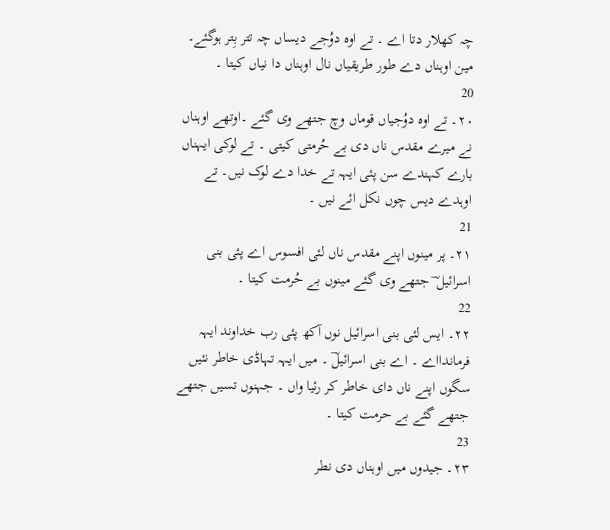چہ کھلار دتا اے ۔ تے اوہ دوُجے دیساں چہ تتر بِتر ہوگئے۔ مین اوہناں دے طور طریقیاں نال اوہناں دا نیاں کیتا ۔
20
۲۰۔ تے اوہ دوُجیاں قوماں وچ جتھے وی گئے ۔اوتھے اوہناں نے میرے مقدس ناں دی بے حُرمتی کیتی ۔ تے لوکی ایہناں بارے کہندے سن پئی ایہہ تے خدا دے لوک نیں۔ تے اوہدے دیس چوں نکل ائے نیں ۔
21
۲۱۔ پر مینوں اپنے مقدس ناں لئی افسوس اے پئی بنی اسرائیل ؔ جتھے وی گئے مینوں بے حُرمت کیتا ۔
22
۲۲۔ ایس لئی بنی اسرائیل نوں آکھ پئی رب خداوند ایہہ فرماندااے ۔ اے بنی اسرائیلؔ ۔ میں ایہہ تہاڈی خاطر نئیں سگوں اپنے ناں دای خاطر کر رئیا واں ۔ جہنوں تسیں جتھے جتھے گئے بے حرمت کیتا ۔
23
۲۳۔ جیدوں میں اوہناں دی نطر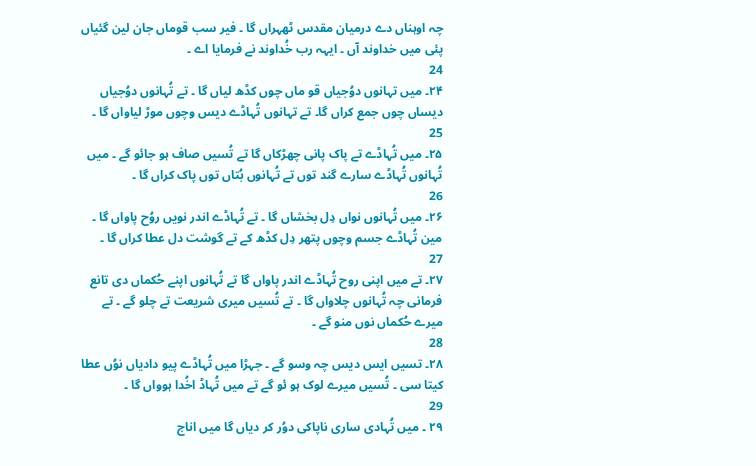چہ اوہناں دے درمیان مقدس ٹھہراں گا ۔ فیر سب قوماں جان لین گئیاں پئی میں خداوند آں ۔ ایہہ رب خُداوند نے فرمایا اے ۔
24
۲۴۔ میں تہانوں دوُجیاں قو ماں چوں کڈھ لیاں گا ۔ تے تُہانوں دوُجیاں دیساں چوں جمع کراں گا۔ تے تہانوں تُہاڈے دیس وچوں موڑ لیاواں گا ۔
25
۲۵۔ میں تُہاڈے تے پاک پانی چھڑکاں گا تے تُسیں صاف ہو جائو گے ۔ میں تُہانوں تُہاڈے سارے گند توں تے تُہانوں بُتاں توں پاک کراں گا ۔
26
۲۶۔ میں تُہانوں نواں دِل بخشاں گا ۔ تے تُہاڈے اندر نویں روُح پاواں گا ۔ مین تُہاڈے جسم وچوں پتھر دِل کڈھ کے تے گوشت دل عطا کراں گا ۔
27
۲۷۔ تے میں اپنی روح تُہاڈے اندر پاواں گا تے تُہانوں اپنے حُکماں دی تانع فرمانی چہ تُہانوں چلاواں گا ۔ تے تُسیں میری شریعت تے چلو گے ۔ تے میرے حُکماں نوں منو گے ۔
28
۲۸۔ تسیں ایس دیس چہ وسو گے ۔ جہڑا میں تُہاڈے پیو دادیاں نوُں عطا کیتا سی ۔ تُسیں میرے لوک ہو ئو گے تے میں تُہاڈ اخُدا ہوواں گا ۔
29
۲۹ ۔ میں تُہادی ساری ناپاکی دوُر کر دیاں گا میں اناج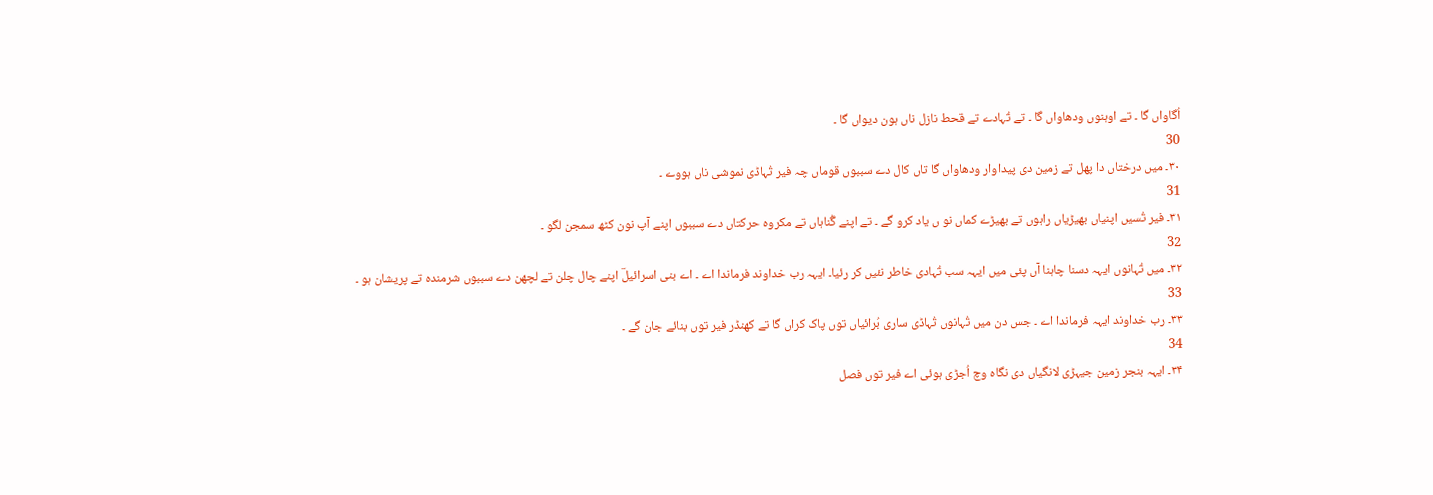اُگاواں گا ۔ تے اوہنوں ودھاواں گا ۔ تے تُہادے تے قحط نازل ناں ہون دیواں گا ۔
30
۳۰۔ میں درختاں دا پھل تے زمین دی پیداوار ودھاواں گا تاں کال دے سببوں قوماں چہ فیر تُہاڈی نموشی ناں ہووے ۔
31
۳۱۔ فیر تُسیں اپنیاں بھیڑیاں راہوں تے بھیڑے کماں نو ں یاد کرو گے ۔ تے اپنے گُناہاں تے مکروہ حرکتاں دے سببوں اپنے آپ نون کٹھ سمجن لگو ۔
32
۳۲۔ میں تُہانوں ایہہ دسنا چاہنا آں پئی میں ایہہ سب تُہادی خاطر نئیں کر رئیا۔ ایہہ رب خداوند فرماندا اے ۔ اے بنی اسرائیلؔ اپنے چال چلن تے لچھن دے سببوں شرمندہ تے پریشان ہو ۔
33
۳۳۔ رب خداوند ایہہ فرماندا اے ۔ جس دن میں تُہانوں تُہاڈی ساری بُرائیاں توں پاک کراں گا تے کھنڈر فیر توں بنائے جان گے ۔
34
۳۴۔ ایہہ بنجر زمین جیہڑی لانگیاں دی نگاہ وچ اُجڑی ہوئی اے فیر توں فصل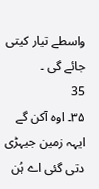واسطے تیار کیتی جائے گی ۔
35
۳۵۔ اوہ آکن گے ایہہ زمین جیہڑی دتی گئی اے ہُن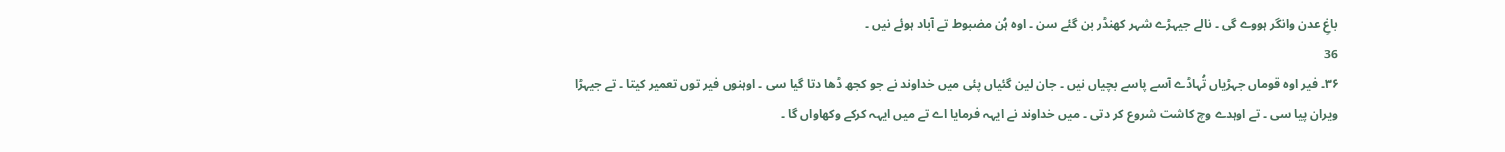باغِ عدن وانگر ہووے گی ۔ نالے جیہڑے شہر کھنڈر بن گئے سن ۔ اوہ ہُن مضبوط تے آباد ہوئے نیں ۔
36
۳۶۔ فیر اوہ قوماں جہڑیاں تُہاڈے آسے پاسے بچیاں نیں ۔ جان لین گئیاں پئی میں خداوند نے جو کجھ ڈھا دتا گیا سی ۔ اوہنوں فیر توں تعمیر کیتا ۔ تے جیہڑا ویران پیا سی ۔ تے اوہدے وچ کاشت شروع کر دتی ۔ میں خداوند نے ایہہ فرمایا اے تے میں ایہہ کرکے وکھاواں گا ۔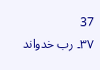37
۳۷۔ رب خدواند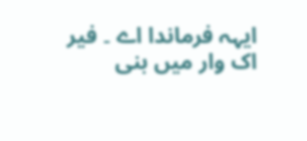ایہہ فرماندا اے ۔ فیر اک وار میں بنی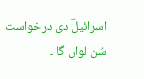اسرائیلؔ دی درخواست سُن لواں گا ۔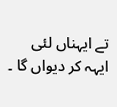تے ایہناں لئی ایہہ کر دیواں گا ۔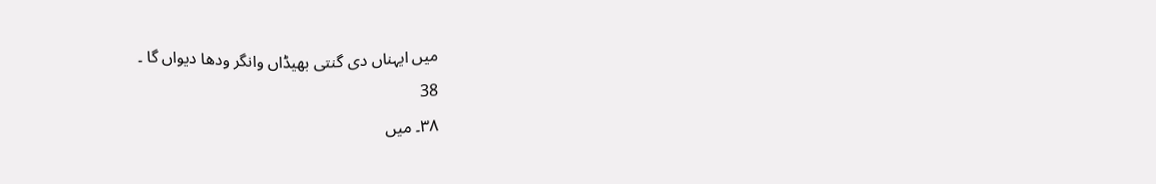میں ایہناں دی گنتی بھیڈاں وانگر ودھا دیواں گا ۔
38
۳۸۔ میں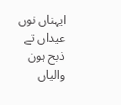ایہناں نوں عیداں تے ذبح ہون والیاں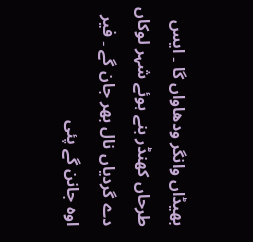بھیڈاں وانگر ودھاواں گا ۔ ایس طرحاں کھنڈر بنے ہوئے شہر لوکاں دے گردیاں نال بھر جان گے ۔ فیر اوہ جانن گے پئی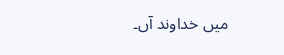میں خداوند آں۔